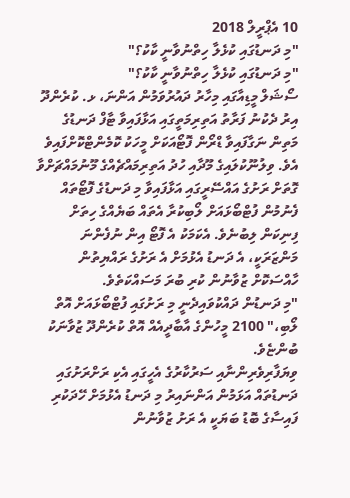10 އެޕްރީލް 2018
"މި ދަނޑުގައި ކުޅެލާ ހިތްނުވާނީ ކާކު؟"
"މި ދަނޑުގައި ކުޅެލާ ހިތްނުވާނީ ކާކު؟"
ސޯޝަލް މީޑިއާގައި މިހާރު ދައުރުވަމުން އަންނަ، ޅ. ކުރެންދޫ އިރު ދެކުނު ފަރާތު އަތިރިމަތީގައި އަޅާފައިވާ ޓާފް ދަނޑުގެ މަތިން ނަގާފައިވާ ޑްރޯން ފޮޓޯއަކަށް މީހަކު ކޮމެންޓްކޮށްފައިވެ އެވެ. ވިލުނޫކުލައިގެ މޫދާއި ހުދު އަތިރިމައްޗެއްގެ މޫނުމައްޗަށްވާ ގޮތަށް ރަށުގެ އައްސޭރީގައި އަޅާފައިވާ މި ދަނޑުގެ ފޮޓޯތައް ފެނުމުން ފުޓްބޯޅައަށް ލޯބިކުރާ އެތައް ބަޔެއްގެ ހިތަށް ފިނިކަން ލިބުނެވެ. އެކަމަކު އެ ފޮޓޯ އިން ނުފެންނަ މަންޒަރަކީ، އެ ދަނޑު އެޅުމަށް އެ ރަށުގެ ރައްޔިތުން ހާއްސަކޮށް ޒުވާނުން ކުރި ބުރަ މަސައްކަތެވެ.
"މި ދަނޑުން ދައްކުވައިދެނީ މި ރަށުގައި ފުޓްބޯޅައަށް އޮތް ލޯބި،" 2100 މީހުންގެ އާބާދީއެއް އޮތް ކުރެންދޫ ޒުވާނަކު ބުންޏެވެ.
ވިޔަފާރިވެރިންނާއި ސަރުކާރުގެ އެހީގައި އެކި ރަށްރަށުގައި ދަނޑުތައް އަޅަމުން އަންނައިރު މި ދަނޑު އެޅުމަށް ހޭދަކުރި ފައިސާގެ ބޮޑު ބަޔަކީ އެ ރަށު ޒުވާނުން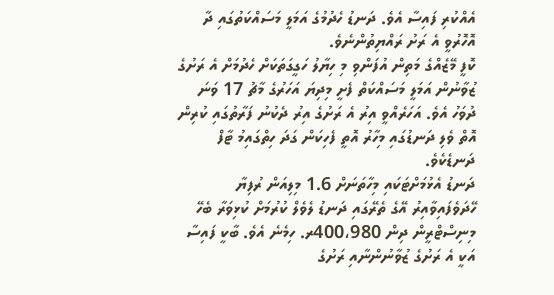އެއްކުރި ފައިސާ އެވެ. ދަނޑު ހެދުމުގެ އަމަލީ މަސައްކަތުގައި ދާ އޮހޮރުވީ އެ ރަށު ރައްޔިތުންނެވެ.
ކޮފީ މޭޒެއްގެ މަތިން އުފަންވި މި ހިޔާލު ހަގީގަތަކަށް ހެދުމަށް އެ ރަށުގެ ޒުވާނުން އަމަލީ މަސައްކަތް ފެށީ މިދިޔަ އަހަރުގެ މާޗު 17 ވަނަ ދުވަހު އެވެ. އަހަރެއްވީ އިރު އެ ރަށުގެ އިރު ދެކުނު ފަރާތުގައި ކުރިން އޮތް ވެލި ދަނޑުގައި މިހާރު އޮތީ ފެހިކަން ގަދަ ހިތްގައިމު ޓާފް ދަނޑެކެވެ.
ދަނޑު އެޅުމަށްޓަކައި މިހާތަނަށް 1.6 މިލިއަން ރުފިޔާ ހޭދަވެފައިވާއިރު އޭގެ ތެރޭގައި ދަނޑު ލެވެލް ކުރުމަށް ކުޅިވަރާ ބެހޭ މިނިސްޓްރީން ދިން 400،980ރ. ހިމެނެ އެވެ. ބާކީ ފައިސާ އަކީ އެ ރަށުގެ ޒުވާނުންނާއި ރަށުގެ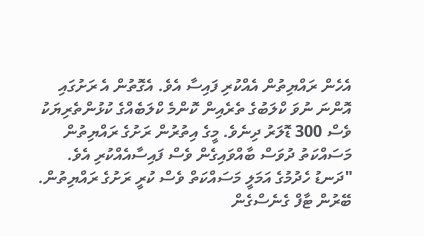އެހެން ރައްޔިތުން އެއްކުރި ފައިސާ އެވެ. އެގޮތުން އެ ރަށުގައި އޮންނަ ނުވަ ކްލަބުގެ ތެރެއިން ކޮންމެ ކްލަބެއްގެ ކުޅުންތެރިޔަކު ވެސް 300 ޑޮލަރު ދިނެވެ. މީގެ އިތުރުން ރަށުގެ ރައްޔިތުން މަސައްކަތު ދުވަސް ބާއްވައިގެން ވެސް ފައިސާއެއްކުރި އެވެ.
"ދަނޑު ހެދުމުގެ އަމަލީ މަސައްކަތް ވެސް ކުރީ ރަށުގެ ރައްޔިތުން. ބޭރުން ޓާފް ގެނެސްގެން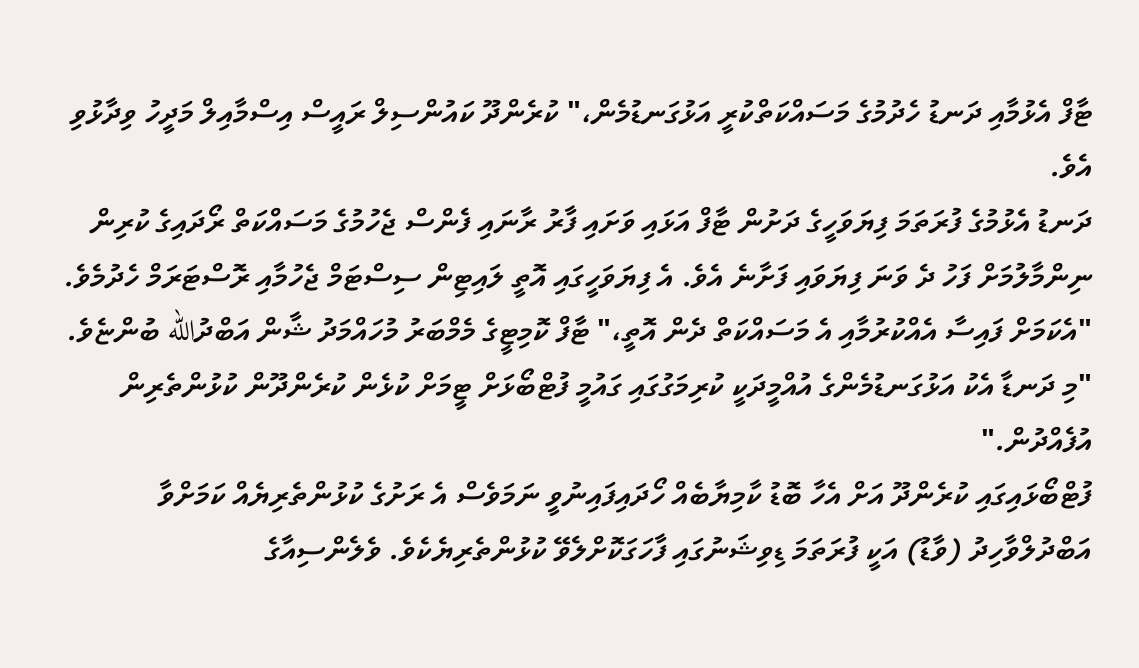ޓާފް އެޅުމާއި ދަނޑު ހެދުމުގެ މަސައްކަތްކުރީ އަޅުގަނޑުމެން،" ކުރެންދޫ ކައުންސިލް ރައީސް އިސްމާއިލް މަދީހު ވިދާޅުވި އެވެ.
ދަނޑު އެޅުމުގެ ފުރަތަމަ ފިޔަވަހީގެ ދަށުން ޓާފް އަޅައި ވަށައި ފާރު ރާނައި ފެންސް ޖެހުމުގެ މަސައްކަތް ރޯދައިގެ ކުރިން ނިންމާލުމަށް ފަހު ދެ ވަނަ ފިޔަވައި ފަށާނެ އެވެ. އެ ފިޔަވަހީގައި އޮތީ ލައިޓިން ސިސްޓަމް ޖެހުމާއި ރޮސްޓަރަމް ހެދުމެވެ.
"އެކަމަށް ފައިސާ އެއްކުރުމާއި އެ މަސައްކަތް ދެން އޮތީ،" ޓާފް ކޮމިޓީގެ މެމްބަރު މުހައްމަދު ޝާން އަބްދުالله ބުންޏެވެ. "މި ދަނޑާ އެކު އަޅުގަނޑުމެންގެ އުއްމީދަކީ ކުރިމަގުގައި ގައުމީ ފުޓްބޯޅަށް ޓީމަށް ކުޅެން ކުރެންދޫން ކުޅުންތެރިން އުފެއްދުން."
ފުޓްބޯޅައިގައި ކުރެންދޫ އަށް އެހާ ބޮޑު ކާމިޔާބެއް ހޯދައިފައިނުވީ ނަމަވެސް އެ ރަށުގެ ކުޅުންތެރިޔެއް ކަމަށްވާ އަބްދުލްވާހިދު (ވާޑު) އަކީ ފުރަތަމަ ޑިވިޝަނުގައި ފާހަގަކޮށްލެވޭ ކުޅުންތެރިޔެކެވެ. ވެލެންސިއާގެ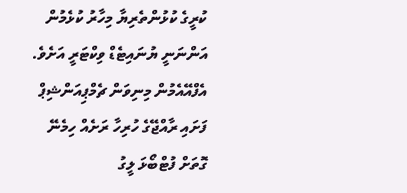ކުރީގެ ކުޅުންތެރިޔާ މިހާރު ކުޅެމުން އަންނަނީ ޔުނައިޓެޑް ވިކްޓަރީ އަށެވެ.
އެފްއޭއެމުން މިނިވަން ޗެމްޕިއަންޝިޕް ފަށައި ރާއްޖޭގެ ހުރިހާ ރަށެއް ހިމެނޭ ގޮތަށް ފުޓްބޯޅަ ލީގު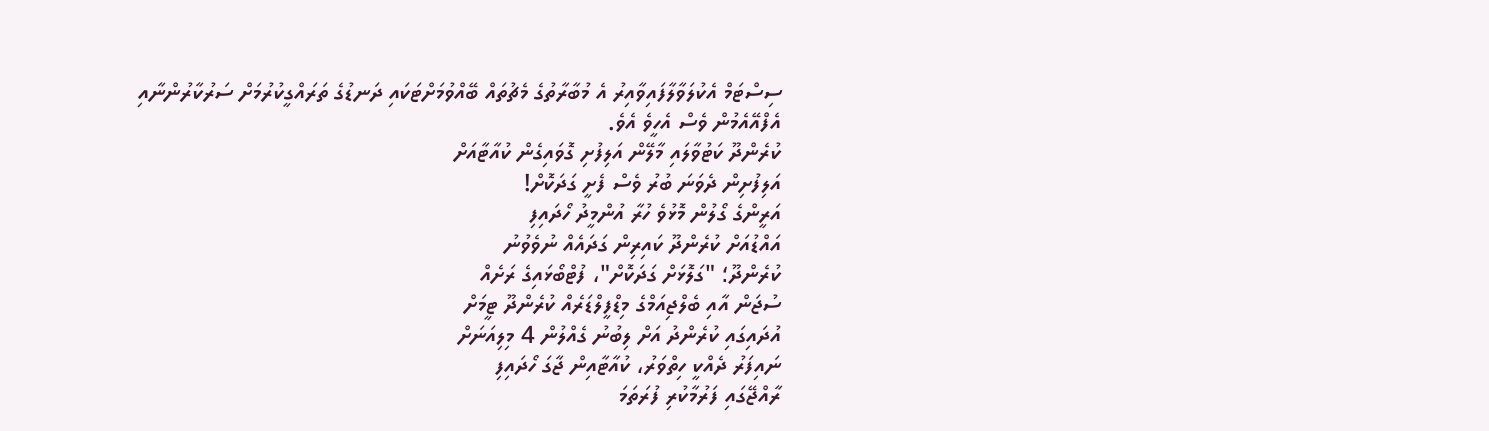ސިސްޓަމް އެކުލަވާލާފައިވާއިރު އެ މުބާރާތުގެ މެޗުތައް ބޭއްވުމަށްޓަކައި ދަނޑުގެ ތަރައްގީކުރުމަށް ސަރުކާރުންނާއި އެފްއޭއެމުން ވެސް އެހީވެ އެވެ.
ކުރެންދޫ ކަޓުވާލައި މާލޭން އަލިފުށި ގޮވައިގެން ކުއާޓާއަށް
އަލިފުށިން ދެވަނަ ބުރު ވެސް ފެށީ ގަދަކޮށް!
އަރީންގެ ގޯލުން މޮޅުވެ ހުރާ އުންމީދު ހޯދައިފި
އައްޑުއަށް ކުރެންދޫ ކައިރިން ގަދައެއް ނުވެވުނު
ކުރެންދޫ؛ "ގަލޮޅަށް ގަދަކޮށް"، ފުޓްބޯޅައިގެ ރަށެއް
ސުޖަން އާއި ބެލްޖިއަމްގެ މިޑްފީލްޑަރެއް ކުރެންދޫ ޓީމަށް
އުދައިގައި ކުރެންދު އަށް ލިބުނު ގެއްލުން 4 މިލިއަނަށް
ނައިފަރު ދެއްކީ ހިތްވަރު، ކުއާޓާއިން ޖާގަ ހޯދައިފި
ރާއްޖޭގައި ފަރުމާކުރި ފުރަތަމަ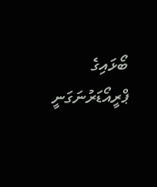ބޯޅައިގެ ޕްރީއޯޑަރުނަގަނީ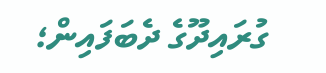ގުރައިދޫގެ ދެބަފައިން؛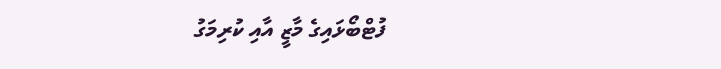ފުޓްބޯޅައިގެ މާޒީ އާއި ކުރިމަގު